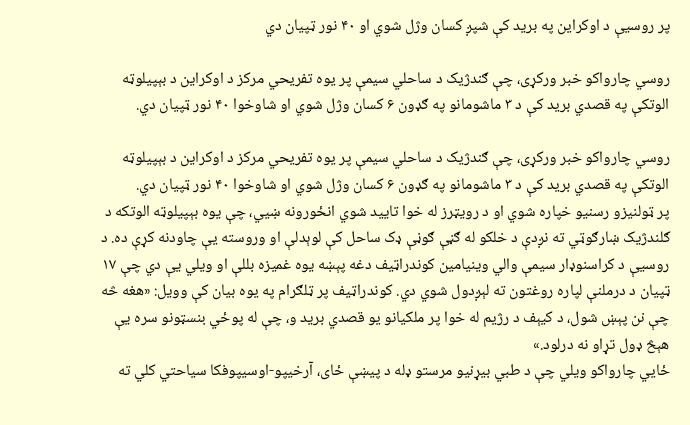پر روسیې د اوکراین په برید کې شپږ کسان وژل شوي او ۴۰ نور ټپیان دي

روسي چارواکو خبر ورکړی، چې ګندژیک د ساحلي سیمې پر یوه تفریحي مرکز د اوکراین د بېپیلوټه الوتکې په قصدي برید کې د ۳ ماشومانو په ګډون ۶ کسان وژل شوي او شاوخوا ۴۰ نور ټپیان دي.

روسي چارواکو خبر ورکړی، چې ګندژیک د ساحلي سیمې پر یوه تفریحي مرکز د اوکراین د بېپیلوټه الوتکې په قصدي برید کې د ۳ ماشومانو په ګډون ۶ کسان وژل شوي او شاوخوا ۴۰ نور ټپیان دي.
پر ټولنیزو رسنیو خپاره شوي او د رویټرز له خوا تایید شوي انځورونه ښيي، چې یوه بېپیلوټه الوتکه د ګلندژیک ښارګوټي ته نږدې د خلکو له ګڼې ګوڼې ډک ساحل کې لوېدلې او وروسته یې چاودنه کړې ده. د روسیې د کراسنوډار سیمې والي وینیامین کوندراټیف دغه پېښه یوه غمیزه بللې او ویلي یې دي چې ۱۷ ټپیان د درملنې لپاره روغتون ته لېږدول شوي دي. کوندراټیف پر ټلګرام په یوه بیان کې وویل: «هغه څه چې نن پېښ شول، د کیېف د رژیم له خوا پر ملکیانو یو قصدي برید و، چې له پوځي بنسټونو سره یې هېڅ ډول تړاو نه درلود.»
ځایي چارواکو ویلي چې د طبي بیړنیو مرستو ډله د پیښې ځای، آرخیپو-اوسیپوفکا سیاحتي کلي ته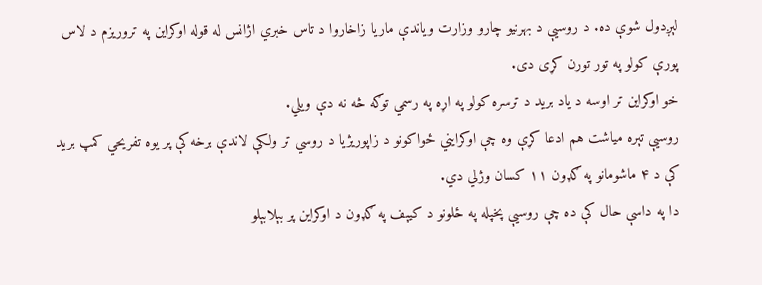لېږدول شوې ده. د روسیې د بهرنیو چارو وزارت ویاندې ماریا زاخاروا د تاس خبري اژانس له قوله اوکراین په تروریزم د لاس پورې کولو په تور تورن کړی دی.
خو اوکراین تر اوسه د یاد برید د ترسره کولو په اړه په رسمي توګه څه نه دې ویلي.
روسیې تېره میاشت هم ادعا کړې وه چې اوکرایني ځواکونو د زاپوریژیا د روسي تر ولکې لاندې برخه کې پر یوه تفریحي کمپ برید کې د ۴ ماشومانو په ګډون ۱۱ کسان وژلي دي.
دا په داسې حال کې ده چې روسیې پخپله په ځلونو د کیېف په ګډون د اوکراین پر بېلابېلو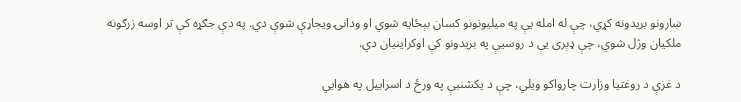ښارونو بریدونه کړي، چې له امله یې په میلیونونو کسان بېځایه شوي او ودانۍ ویجاړې شوې دي. په دې جګړه کې تر اوسه زرګونه ملکیان وژل شوي، چې ډېری یې د روسیې په بریدونو کې اوکراینیان دي.

د غزې د روغتیا وزارت چارواکو ویلي، چې د یکشنبې په ورځ د اسراییل په هوايي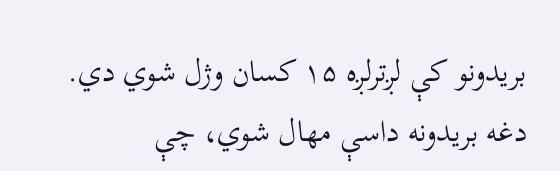بریدونو کې لږترلږه ۱۵ کسان وژل شوي دي. دغه بریدونه داسې مهال شوي، چې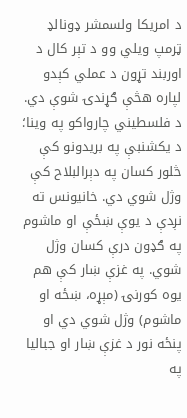د امریکا ولسمشر ډونالډ ټرمپ ویلي وو د تېر کال د اوربند تړون د عملي کېدو لپاره هڅې ګړندۍ شوې دي.
د فلسطیني چارواکو په وینا؛ د یکشنبې په بریدونو کې څلور کسان په دېرالبلاح کې وژل شوي دي. خانیونس ته نږدې د یوې ښځې او ماشوم په ګډون درې کسان وژل شوي. په غزې ښار کې هم یوه کورنۍ (مېړه، ښځه او ماشوم) وژل شوي دي او پنځه نور د غزې ښار او جبالیا په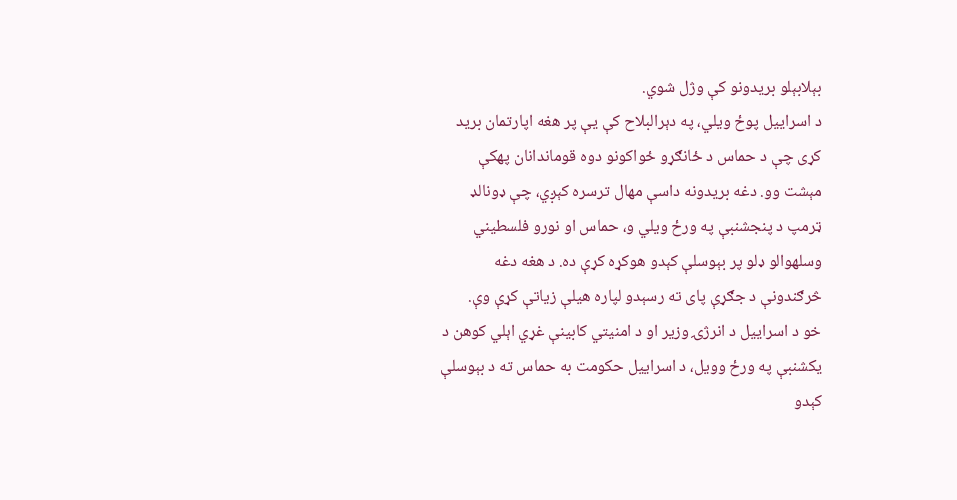بېلابېلو بریدونو کې وژل شوي.
د اسراییل پوځ ویلي، په دېرالبلاح کې یې پر هغه اپارتمان برید کړی چې د حماس د ځانګړو ځواکونو دوه قوماندانان پهکې مېشت وو. دغه بریدونه داسې مهال ترسره کېږي، چې ډونالډ ټرمپ د پنجشنبې په ورځ ویلي و، حماس او نورو فلسطیني وسلهوالو ډلو پر بېوسلې کېدو هوکړه کړې ده. د هغه دغه څرګندونې د جګړې پای ته رسېدو لپاره هیلې زیاتې کړې وې.
خو د اسراییل د انرژۍ وزیر او د امنیتي کابینې غړي اېلي کوهن د یکشنبې په ورځ وویل، د اسراییل حکومت به حماس ته د بېوسلې کېدو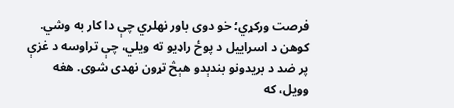فرصت ورکړي؛ خو دوی باور نهلري چې دا کار به وشي.
کوهن د اسراییل د پوځ راډیو ته ویلي، چې تراوسه د غزې پر ضد د بریدونو بندېدو هېڅ تړون نهدی شوی. هغه وویل، که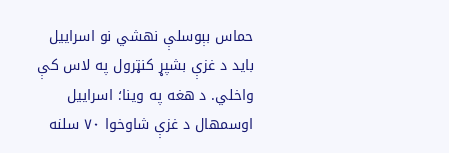حماس بېوسلې نهشي نو اسراییل باید د غزې بشپړ کنټرول په لاس کې واخلي. د هغه په وینا؛ اسراییل اوسمهال د غزې شاوخوا ۷۰ سلنه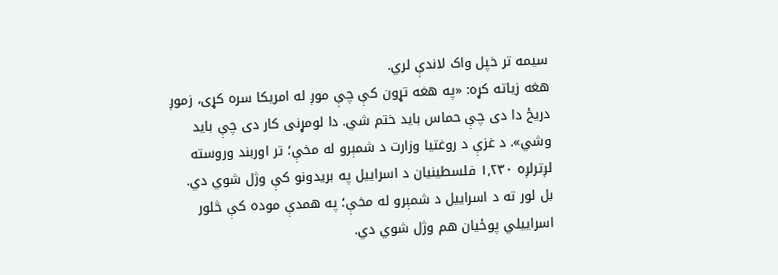سیمه تر خپل واک لاندې لري.
هغه زیاته کړه: «په هغه تړون کې چې موږ له امریکا سره کړی، زموږ دریځ دا دی چې حماس باید ختم شي. دا لومړنی کار دی چې باید وشي». د غزې د روغتیا وزارت د شمېرو له مخې؛ تر اوربند وروسته لږترلږه ۱,۲۳۰ فلسطینیان د اسراییل په بریدونو کې وژل شوي دي.
بل لور ته د اسراییل د شمېرو له مخې؛ په همدې موده کې څلور اسراییلي پوځیان هم وژل شوي دي.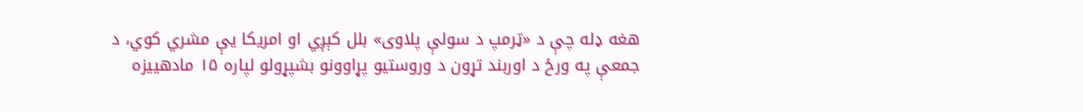هغه ډله چې د «ټرمپ د سولې پلاوی» بلل کېږي او امریکا یې مشري کوي، د جمعې په ورځ د اوربند تړون د وروستیو پړاوونو بشپړولو لپاره ۱۵ مادهییزه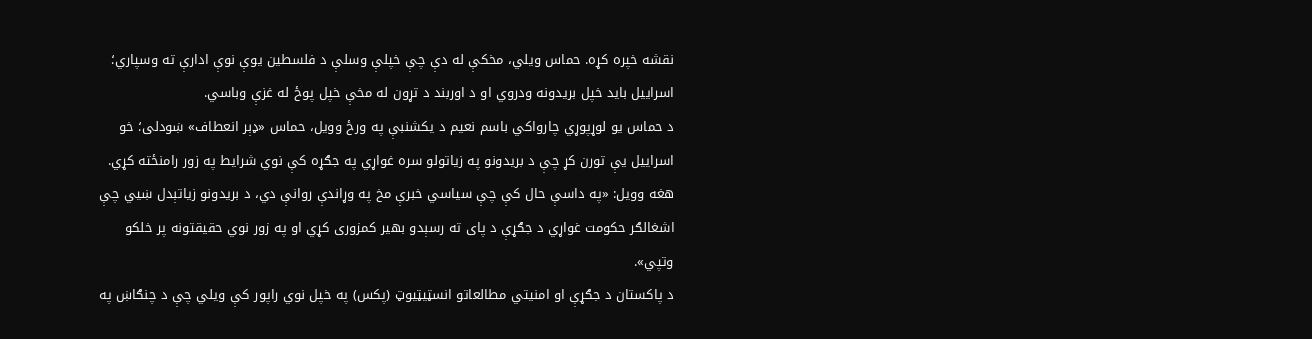نقشه خپره کړه. حماس ویلي، مخکې له دې چې خپلې وسلې د فلسطین یوې نوې ادارې ته وسپاري؛ اسراییل باید خپل بریدونه ودروي او د اوربند د تړون له مخې خپل پوځ له غزې وباسي.
د حماس یو لوړپوړي چارواکي باسم نعیم د یکشنبې په ورځ وویل، حماس «ډېر انعطاف» ښودلی؛ خو اسراییل یې تورن کړ چې د بریدونو په زیاتولو سره غواړي په جګړه کې نوي شرایط په زور رامنځته کړي.
هغه وویل: «په داسې حال کې چې سیاسي خبرې مخ په وړاندې روانې دي، د بریدونو زیاتېدل ښيي چې اشغالګر حکومت غواړي د جګړې د پای ته رسېدو بهیر کمزوری کړي او په زور نوي حقیقتونه پر خلکو وتپي».
د پاکستان د جګړې او امنیتي مطالعاتو انسټیټیوټ (پکس) په خپل نوي راپور کې ویلي چې د چنګاښ په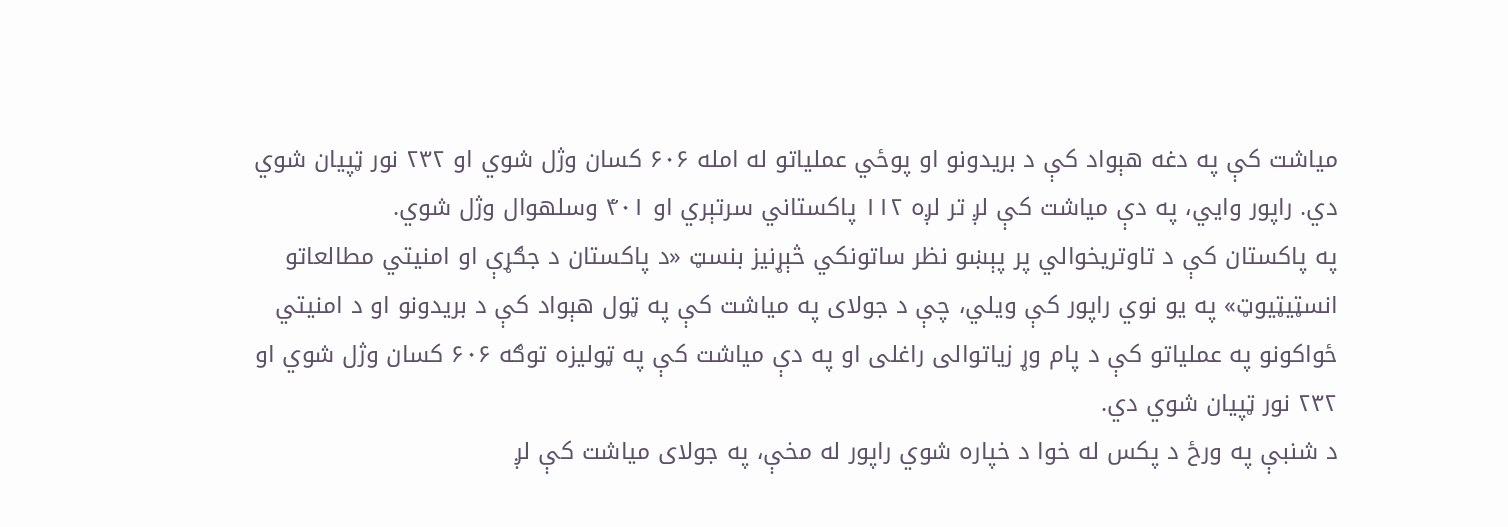میاشت کې په دغه هېواد کې د بریدونو او پوځي عملیاتو له امله ۶۰۶ کسان وژل شوي او ۲۳۲ نور ټپیان شوي دي. راپور وايي، په دې میاشت کې لږ تر لږه ۱۱۲ پاکستاني سرتېري او ۴۰۱ وسلهوال وژل شوي.
په پاکستان کې د تاوتریخوالي پر پېښو نظر ساتونکي څېړنیز بنسټ «د پاکستان د جګړې او امنیتي مطالعاتو انسټیټیوټ» په یو نوي راپور کې ویلي، چې د جولای په میاشت کې په ټول هېواد کې د بریدونو او د امنیتي ځواکونو په عملیاتو کې د پام وړ زیاتوالی راغلی او په دې میاشت کې په ټولیزه توګه ۶۰۶ کسان وژل شوي او ۲۳۲ نور ټپیان شوي دي.
د شنبې په ورځ د پکس له خوا د خپاره شوي راپور له مخې، په جولای میاشت کې لږ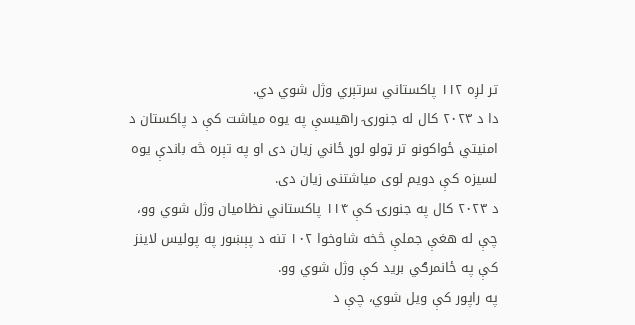تر لږه ۱۱۲ پاکستاني سرتېري وژل شوي دي.
دا د ۲۰۲۳ کال له جنورۍ راهیسې په یوه میاشت کې د پاکستان د امنیتي ځواکونو تر ټولو لوړ ځاني زیان دی او په تېره څه باندې یوه لسیزه کې دویم لوی میاشتنی زیان دی.
د ۲۰۲۳ کال په جنورۍ کې ۱۱۴ پاکستاني نظامیان وژل شوي وو، چې له هغې جملې څخه شاوخوا ۱۰۲ تنه د پېښور په پولیس لاینز کې په ځانمرګي برید کې وژل شوي وو.
په راپور کې ویل شوي، چې د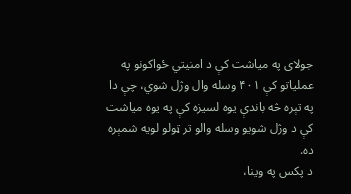جولای په میاشت کې د امنیتي ځواکونو په عملیاتو کې ۴۰۱ وسله وال وژل شوي، چې دا په تېره څه باندې یوه لسیزه کې په یوه میاشت کې د وژل شویو وسله والو تر ټولو لویه شمېره ده.
د پکس په وینا،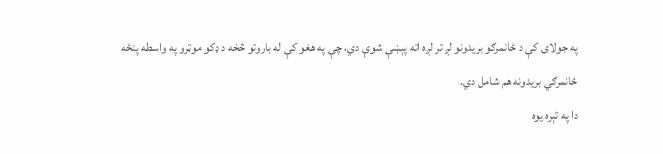په جولای کې د ځانمرګو بریدونو لږ تر لږه اته پېښې شوې دي، چې په هغو کې له باروتو څخه د ډکو موټرو په واسطه پنځه ځانمرګي بریدونه هم شامل دي.
دا په تېره یوه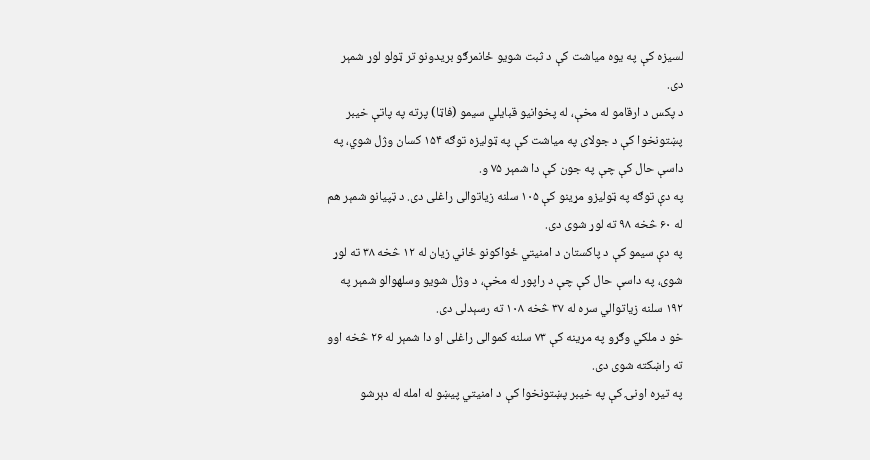لسیزه کې په یوه میاشت کې د ثبت شویو ځانمرګو بریدونو تر ټولو لوړ شمېر دی.
د پکس د ارقامو له مخې، له پخوانیو قبایلي سیمو (فاټا) پرته په پاتې خیبر پښتونخوا کې د جولای په میاشت کې په ټولیزه توګه ۱۵۴ کسان وژل شوي، په داسې حال کې چې په جون کې دا شمېر ۷۵ و.
په دې توګه په ټولیزو مړینو کې ۱۰۵ سلنه زیاتوالی راغلی دی. د ټپیانو شمېر هم له ۶۰ څخه ۹۸ ته لوړ شوی دی.
په دې سیمو کې د پاکستان د امنیتي ځواکونو ځاني زیان له ۱۲ څخه ۳۸ ته لوړ شوی، په داسې حال کې چې د راپور له مخې، د وژل شویو وسلهوالو شمېر په ۱۹۲ سلنه زیاتوالي سره له ۳۷ څخه ۱۰۸ ته رسېدلی دی.
خو د ملکي وګړو په مړینه کې ۷۳ سلنه کموالی راغلی او دا شمېر له ۲۶ څخه اوو ته راښکته شوی دی.
په تیره اونۍ کې په خیبر پښتونخوا کې د امنیتي پیښو له امله له دېرشو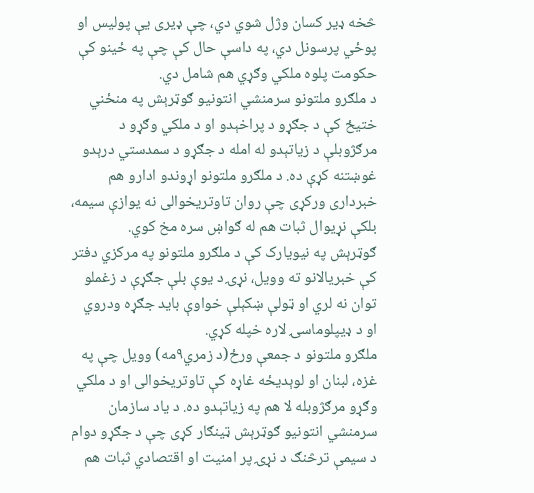څخه ډیر کسان وژل شوي دي، چې ډیری یې پولیس او پوځي پرسونل دي، په داسې حال کې چې په ځینو کې حکومت پلوه ملکي وګړي هم شامل دي.
د ملګرو ملتونو سرمنشي انتونیو ګوټرېش په منځني ختیځ کې د جګړو د پراخېدو او د ملکي وګړو د مرګژوبلې د زیاتېدو له امله د جګړو د سمدستي درېدو غوښتنه کړې ده. د ملګرو ملتونو اړوندو ادارو هم خبرداری ورکړی چې روان تاوتریخوالی نه یوازې سیمه، بلکې نړیوال ثبات هم له ګواښ سره مخ کوي.
ګوټرېش په نیویارک کې د ملګرو ملتونو په مرکزي دفتر کې خبریالانو ته وویل، نړۍ د یوې بلې جګړې د زغملو توان نه لري او ټولې ښکېلې خواوې باید جګړه ودروي او د ډیپلوماسۍ لاره خپله کړي.
ملګرو ملتونو د جمعې ورځ(د زمري۹مه) وویل چې په غزه، لبنان او لوېدیځه غاړه کې تاوتریخوالی او د ملکي وګړو مرګژوبله لا هم په زیاتېدو ده. د یاد سازمان سرمنشي انتونیو ګوټرېش ټینګار کړی چې د جګړو دوام د سیمې ترڅنګ د نړۍ پر امنیت او اقتصادي ثبات هم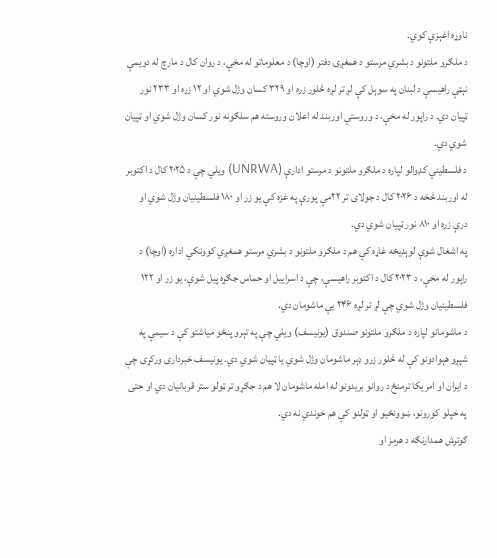ناوړه اغېزې کوي.
د ملګرو ملتونو د بشري مرستو د همغږۍ دفتر (اوچا) د معلوماتو له مخې، د روان کال د مارچ له دویمې نېټې راهیسې د لبنان په سوېل کې لږ تر لږه څلور زره او ۳۲۹ کسان وژل شوي او ۱۲ زره او ۲۳۳ نور ټپیان دي. د راپور له مخې، د وروستي اوربند له اعلان وروسته هم سلګونه نور کسان وژل شوي او ټپیان شوي دي.
د فلسطیني کډوالو لپاره د ملګرو ملتونو د مرستو ادارې (UNRWA) ویلي چې د ۲۰۲۵ کال د اکتوبر له اوربند څخه د ۲۰۲۶ کال د جولای تر ۲۲مې پورې په غزه کې یو زر او ۱۸۰ فلسطینیان وژل شوي او درې زره او ۸۱۰ نور ټپیان شوي دي.
په اشغال شوې لوېدیځه غاړه کې هم د ملګرو ملتونو د بشري مرستو همغږي کوونکي اداره (اوچا) د راپور له مخې، د ۲۰۲۳ کال د اکتوبر راهیسې، چې د اسرايیل او حماس جګړه پیل شوې، یو زر او ۱۲۲ فلسطینیان وژل شوي چې لږ تر لږه ۲۴۶ یې ماشومان دي.
د ماشومانو لپاره د ملګرو ملتونو صندوق (یونیسف) ویلي چې په تېرو پنځو میاشتو کې د سیمې په شپږو هېوادونو کې له څلور زرو ډېر ماشومان وژل شوي یا ټپیان شوي دي. یونیسف خبرداری ورکړی چې د ایران او امریکا ترمنځ د روانو بریدونو له امله ماشومان لا هم د جګړو تر ټولو ستر قربانیان دي او حتی په خپلو کورونو، ښوونځیو او ټولنو کې هم خوندي نه دي.
ګوترش همدارنګه د هرمز او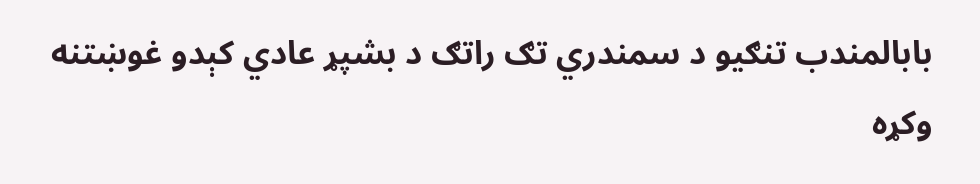بابالمندب تنګیو د سمندري تګ راتګ د بشپړ عادي کېدو غوښتنه وکړه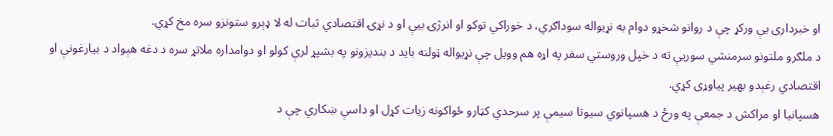او خبرداری یې ورکړ چې د روانو شخړو دوام به نړیواله سوداګري، د خوراکي توکو او انرژۍ بیې او د نړۍ اقتصادي ثبات له لا ډېرو ستونزو سره مخ کړي.
د ملګرو ملتونو سرمنشي سوریې ته د خپل وروستي سفر په اړه هم وویل چې نړیواله ټولنه باید د بندیزونو په بشپړ لرې کولو او دوامداره ملاتړ سره د دغه هېواد د بیارغونې او اقتصادي رغېدو بهیر پیاوړی کړي.
هسپانیا او مراکش د جمعې په ورځ د هسپانوي سیوتا سیمې پر سرحدي کټارو ځواکونه زیات کړل او داسې ښکاري چې د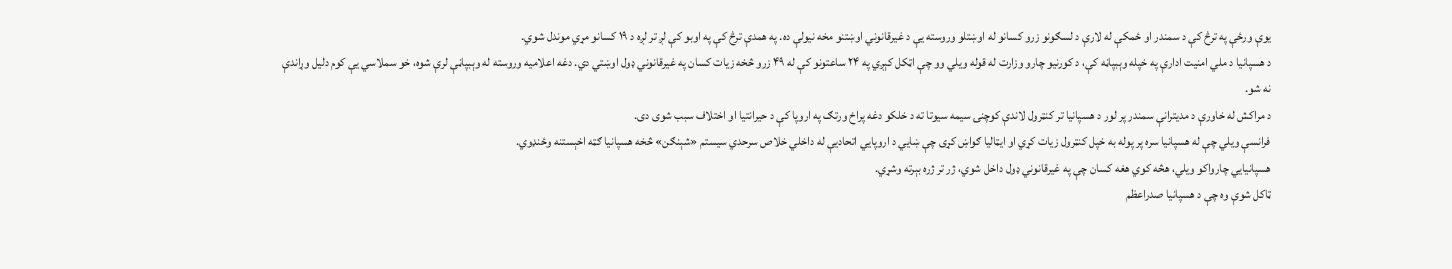یوې ورځې په ترڅ کې د سمندر او ځمکې له لارې د لسګونو زرو کسانو له اوښتلو وروسته یې د غیرقانوني اوښتنو مخه نیولې ده. په همدې ترڅ کې په اوبو کې لږ تر لږه د ۱۹ کسانو مړي موندل شوي.
د هسپانیا د ملي امنیت ادارې په خپله وېبپاڼه کې، د کورنیو چارو وزارت له قوله ویلي وو چې اټکل کېږي په ۲۴ ساعتونو کې له ۴۹ زرو څخه زیات کسان په غیرقانوني ډول اوښتي دي. دغه اعلامیه وروسته له وېبپاڼې لرې شوه، خو سملاسي یې کوم دلیل وړاندې نه شو.
د مراکش له خاورې د مدیترانې سمندر پر لور د هسپانیا تر کنټرول لاندې کوچنۍ سیمه سیوتا ته د خلکو دغه پراخ ورتګ په اروپا کې د حیرانتیا او اختلاف سبب شوی دی.
فرانسې ویلي چې له هسپانیا سره پر پوله به خپل کنټرول زیات کړي او ایټالیا ګواښ کړی چې ښايي د اروپايي اتحادیې له داخلي خلاص سرحدي سیستم «شېنګن» څخه هسپانیا ګټه اخېستنه وځنډوي.
هسپانیايي چارواکو ویلي، هڅه کوي هغه کسان چې په غیرقانوني ډول داخل شوي، ژر تر ژره بېرته وشړي.
ټاکل شوې وه چې د هسپانیا صدراعظم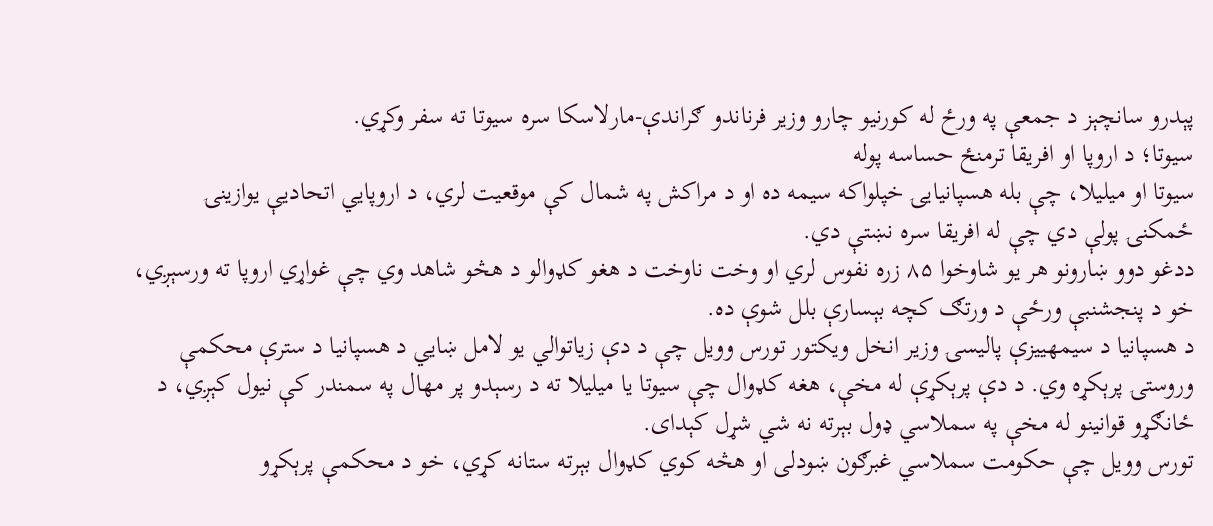پېدرو سانچېز د جمعې په ورځ له کورنیو چارو وزیر فرناندو ګراندې-مارلاسکا سره سیوتا ته سفر وکړي.
سیوتا؛ د اروپا او افریقا ترمنځ حساسه پوله
سیوتا او میلیلا، چې بله هسپانیايۍ خپلواکه سیمه ده او د مراکش په شمال کې موقعیت لري، د اروپايي اتحادیې یوازینۍ ځمکنۍ پولې دي چې له افریقا سره نښتې دي.
ددغو دوو ښارونو هر یو شاوخوا ۸۵ زره نفوس لري او وخت ناوخت د هغو کډوالو د هڅو شاهد وي چې غواړي اروپا ته ورسېږي، خو د پنجشنبې ورځې د ورتګ کچه بېسارې بلل شوې ده.
د هسپانیا د سیمهییزې پالیسۍ وزیر انخل ویکتور تورس وویل چې د دې زیاتوالي یو لامل ښايي د هسپانیا د سترې محکمې وروستۍ پرېکړه وي. د دې پرېکړې له مخې، هغه کډوال چې سیوتا یا میلیلا ته د رسېدو پر مهال په سمندر کې نیول کېږي، د ځانګړو قوانینو له مخې په سملاسي ډول بېرته نه شي شړل کېدای.
تورس وویل چې حکومت سملاسي غبرګون ښودلی او هڅه کوي کډوال بېرته ستانه کړي، خو د محکمې پرېکړو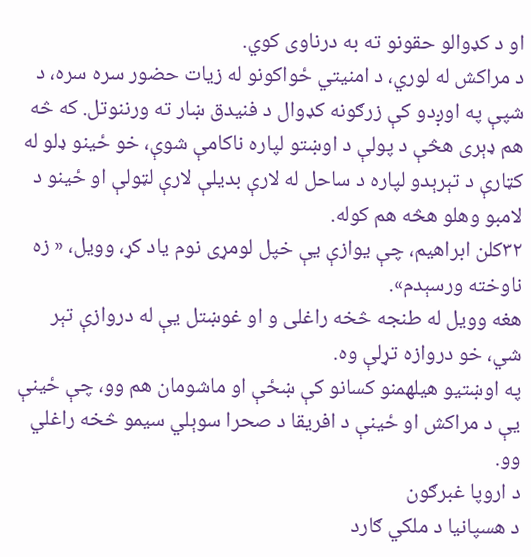او د کډوالو حقونو ته به درناوی کوي.
د مراکش له لوري، د امنیتي ځواکونو له زیات حضور سره سره، د شپې په اوږدو کې زرګونه کډوال د فنیدق ښار ته ورننوتل. که څه هم ډېری هڅې د پولې د اوښتو لپاره ناکامې شوې، خو ځینو ډلو له کټارې د تېرېدو لپاره د ساحل له لارې بدیلې لارې لټولې او ځینو د لامبو وهلو هڅه هم کوله.
۳۲کلن ابراهیم، چې یوازې یې خپل لومړی نوم یاد کړ، وویل، « زه ناوخته ورسېدم».
هغه وویل له طنجه څخه راغلی و او غوښتل یې له دروازې تېر شي، خو دروازه تړلې وه.
په اوښتیو هیلهمنو کسانو کې ښځې او ماشومان هم وو، چې ځینې یې د مراکش او ځینې د افریقا د صحرا سوېلي سیمو څخه راغلي وو.
د اروپا غبرګون
د هسپانیا د ملکي ګارد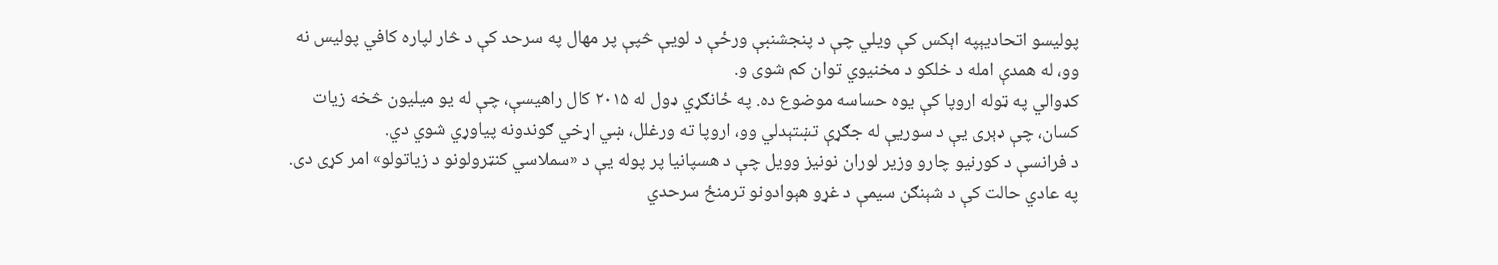پولیسو اتحادیېپه اېکس کې ویلي چې د پنجشنبې ورځې د لویې څپې پر مهال په سرحد کې د څار لپاره کافي پولیس نه وو، له همدې امله د خلکو د مخنیوي توان کم شوی و.
کډوالي په ټوله اروپا کې یوه حساسه موضوع ده. په ځانګړي ډول له ۲۰۱۵ کال راهیسې، چې له یو میلیون څخه زیات کسان، چې ډېری یې د سوریې له جګړې تښتېدلي وو، اروپا ته ورغلل، ښي اړخي ګوندونه پیاوړي شوي دي.
د فرانسې د کورنیو چارو وزیر لوران نونیز وویل چې د هسپانیا پر پوله یې د «سملاسي کنټرولونو د زیاتولو» امر کړی دی.
په عادي حالت کې د شېنګن سیمې د غړو هېوادونو ترمنځ سرحدي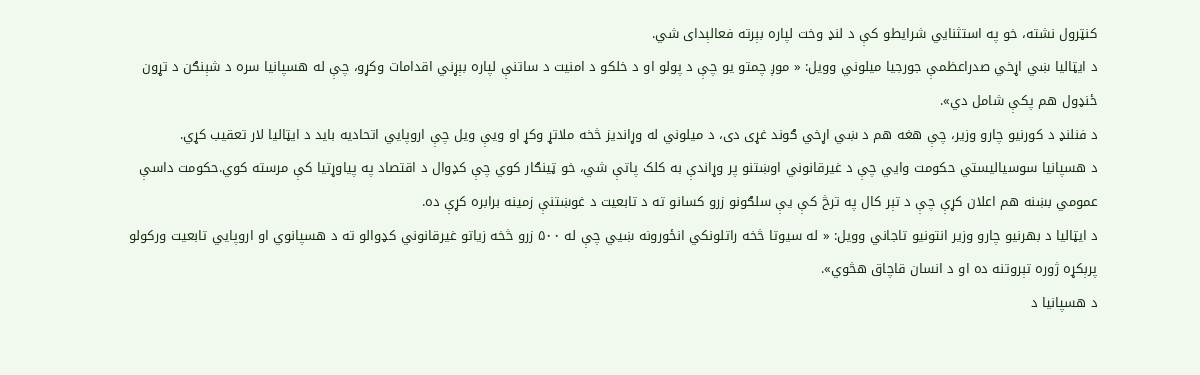کنټرول نشته، خو په استثنايي شرایطو کې د لنډ وخت لپاره بېرته فعالېدای شي.
د ایټالیا ښي اړخي صدراعظمې جورجیا میلوني وویل: « موږ چمتو یو چې د پولو او د خلکو د امنیت د ساتنې لپاره بېړني اقدامات وکړو، چې له هسپانیا سره د شېنګن د تړون ځنډول هم پکې شامل دي».
د فنلنډ د کورنیو چارو وزیر، چې هغه هم د ښي اړخي ګوند غړی دی، د میلوني له وړاندیز څخه ملاتړ وکړ او ویې ویل چې اروپايي اتحادیه باید د ایټالیا لار تعقیب کړي.
د هسپانیا سوسیالیستي حکومت وايي چې د غیرقانوني اوښتنو پر وړاندې به کلک پاتې شي، خو ټینګار کوي چې کډوال د اقتصاد په پیاوړتیا کې مرسته کوي.حکومت داسې عمومي بښنه هم اعلان کړې چې د تېر کال په ترڅ کې یې سلګونو زرو کسانو ته د تابعیت د غوښتنې زمینه برابره کړې ده.
د ایټالیا د بهرنیو چارو وزیر انتونیو تاجاني وویل: « له سیوتا څخه راتلونکي انځورونه ښيي چې له ۵۰۰ زرو څخه زیاتو غیرقانوني کډوالو ته د هسپانوي او اروپايي تابعیت ورکولو پرېکړه ژوره تېروتنه ده او د انسان قاچاق هڅوي».
د هسپانیا د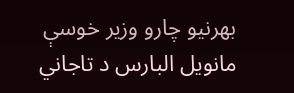بهرنیو چارو وزیر خوسې مانویل البارس د تاجاني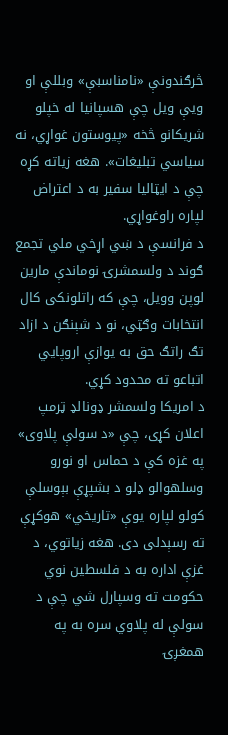څرګندونې «نامناسبې» وبللې او ویې ویل چې هسپانیا له خپلو شریکانو څخه «پیوستون غواړي، نه سیاسي تبلیغات». هغه زیاته کړه چې د ایټالیا سفیر به د اعتراض لپاره راوغواړي.
د فرانسې د ښي اړخي ملي تجمع ګوند د ولسمشرۍ نوماندې مارین لوپن وویل، چې که راتلونکی کال انتخابات وګټي، نو د شېنګن د ازاد تګ راتګ حق به یوازې اروپايي اتباعو ته محدود کړي.
د امریکا ولسمشر ډونالډ ټرمپ اعلان کړی، چې «د سولې پلاوی» په غزه کې د حماس او نورو وسلهوالو ډلو د بشپړې بېوسلې کولو لپاره یوې «تاریخي» هوکړې ته رسېدلی دی. هغه زیاتوي، د غزې اداره به د فلسطین نوي حکومت ته وسپارل شي چې د سولې له پلاوي سره به په همغږۍ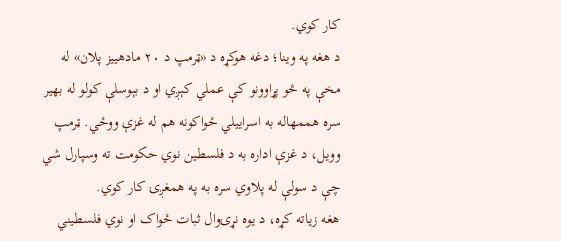کار کوي.
د هغه په وینا؛ دغه هوکړه د «ټرمپ د ۲۰ مادهییز پلان» له مخې په څو پړاوونو کې عملي کېږي او د بېوسلې کولو له بهیر سره هممهاله به اسراییلي ځواکونه هم له غزې ووځي. ټرمپ وویل، د غزې اداره به د فلسطین نوي حکومت ته وسپارل شي چې د سولې له پلاوي سره به په همغږۍ کار کوي.
هغه زیاته کړه، د یوه نړۍوال ثبات ځواک او نوي فلسطیني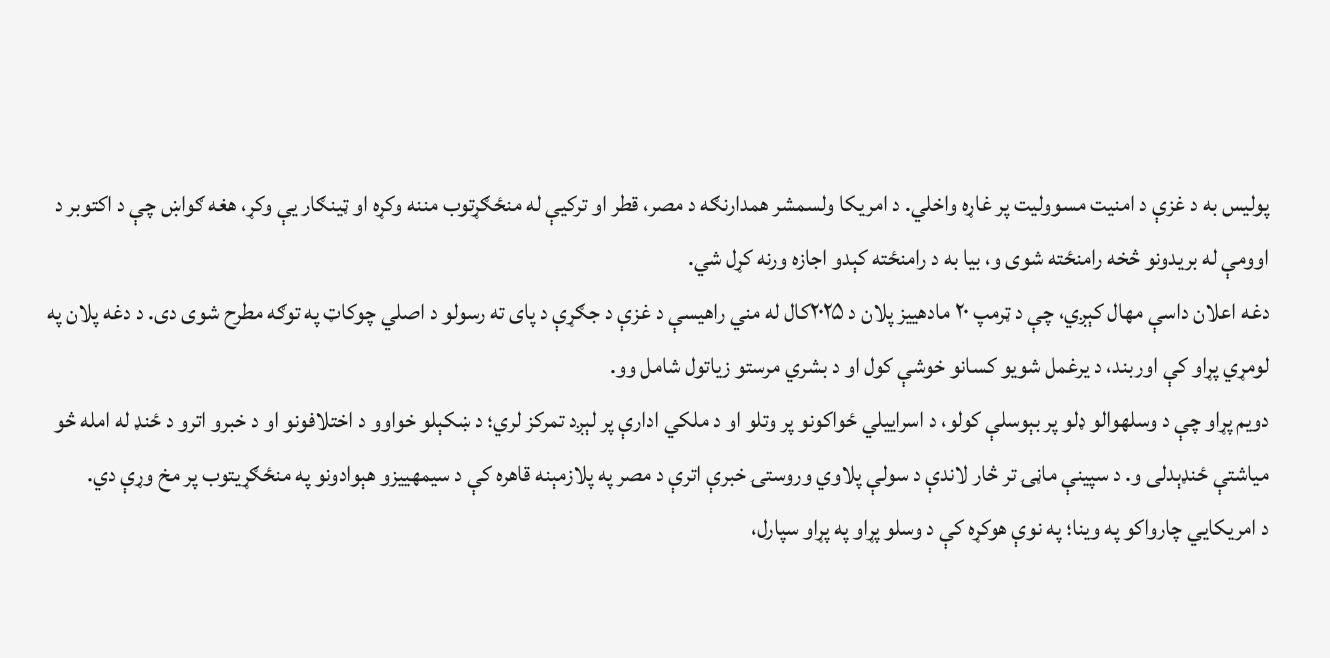پولیس به د غزې د امنیت مسوولیت پر غاړه واخلي. د امریکا ولسمشر همدارنګه د مصر، قطر او ترکیې له منځګړتوب مننه وکړه او ټینګار یې وکړ، هغه ګواښ چې د اکتوبر د اوومې له بریدونو څخه رامنځته شوی و، بیا به د رامنځته کېدو اجازه ورنه کړل شي.
دغه اعلان داسې مهال کېږي، چې د ټرمپ ۲۰ مادهییز پلان د ۲۰۲۵کال له مني راهیسې د غزې د جګړې د پای ته رسولو د اصلي چوکاټ په توګه مطرح شوی دی. د دغه پلان په لومړي پړاو کې اوربند، د یرغمل شویو کسانو خوشې کول او د بشري مرستو زیاتول شامل وو.
دویم پړاو چې د وسلهوالو ډلو پر بېوسلې کولو، د اسراییلي ځواکونو پر وتلو او د ملکي ادارې پر لېږد تمرکز لري؛ د ښکېلو خواوو د اختلافونو او د خبرو اترو د ځنډ له امله څو میاشتې ځنډېدلی و. د سپینې ماڼۍ تر څار لاندې د سولې پلاوي وروستۍ خبرې اترې د مصر په پلازمېنه قاهره کې د سیمهییزو هېوادونو په منځګړیتوب پر مخ وړې دي.
د امریکايي چارواکو په وینا؛ په نوې هوکړه کې د وسلو پړاو په پړاو سپارل،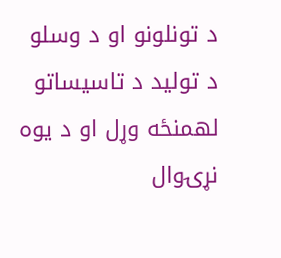د تونلونو او د وسلو د تولید د تاسیساتو لهمنځه وړل او د یوه نړۍوال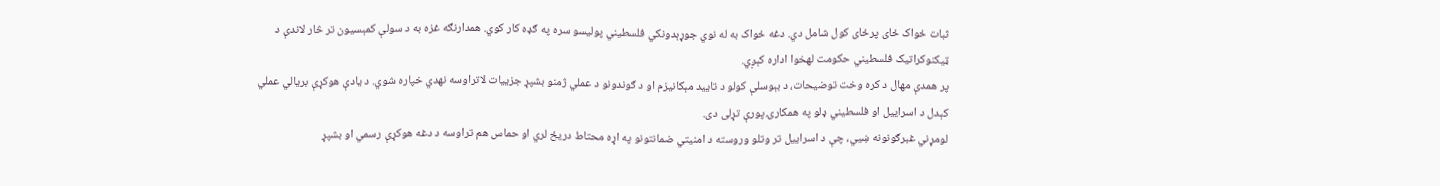ثبات ځواک ځای پرځای کول شامل دي. دغه ځواک به له نوي جوړېدونکي فلسطیني پولیسو سره په ګډه کار کوي. همدارنګه غزه به د سولې کمېسیون تر څار لاندې د ټیکنوکراتیک فلسطیني حکومت لهخوا اداره کېږي.
پر همدې مهال د کره وخت توضیحات، د بېوسلې کولو د تایید مېکانیزم او د ګوندونو د عملي ژمنو بشپړ جزییات لاتراوسه نهدي خپاره شوي. د یادې هوکړې بریالي عملي کېدل د اسراییل او فلسطیني ډلو په همکارۍ پورې تړلی دی.
لومړني غبرګونونه ښيي، چې د اسراییل تر وتلو وروسته د امنیتي ضمانتونو په اړه محتاط دریځ لري او حماس هم تراوسه د دغه هوکړې رسمي او بشپړ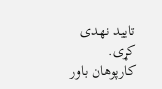تایید نهدی کړی.
کارپوهان باور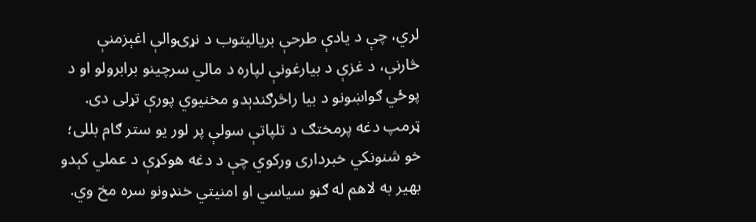لري، چې د یادې طرحې بریالیتوب د نړۍوالې اغېزمنې څارنې، د غزې د بیارغونې لپاره د مالي سرچینو برابرولو او د پوځي ګواښونو د بیا راڅرګندېدو مخنیوي پورې تړلی دی. ټرمپ دغه پرمختګ د تلپاتې سولې پر لور یو ستر ګام بللی؛ خو شنونکي خبرداری ورکوي چې د دغه هوکړې د عملي کېدو بهیر به لاهم له ګڼو سیاسي او امنیتي خنډونو سره مخ وي.